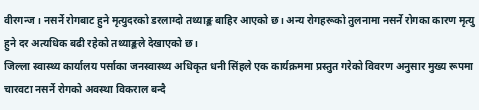वीरगन्ज । नसर्ने रोगबाट हुने मृत्युदरको डरलाग्दो तथ्याङ्क बाहिर आएको छ। अन्य रोगहरूको तुलनामा नसर्ने रोगका कारण मृत्यु हुने दर अत्यधिक बढी रहेको तथ्याङ्कले देखाएको छ।
जिल्ला स्वास्थ्य कार्यालय पर्साका जनस्वास्थ्य अधिकृत धनी सिंहले एक कार्यक्रममा प्रस्तुत गरेको विवरण अनुसार मुख्य रूपमा चारवटा नसर्ने रोगको अवस्था विकराल बन्दै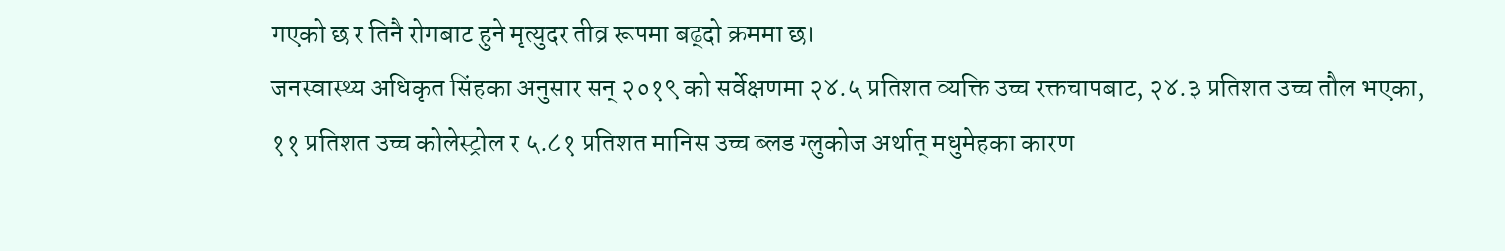गएको छ र तिनै रोगबाट हुने मृत्युदर तीव्र रूपमा बढ्दो क्रममा छ।
जनस्वास्थ्य अधिकृत सिंहका अनुसार सन् २०१९ को सर्वेक्षणमा २४.५ प्रतिशत व्यक्ति उच्च रक्तचापबाट, २४.३ प्रतिशत उच्च तौल भएका, ११ प्रतिशत उच्च कोलेस्ट्रोल र ५.८१ प्रतिशत मानिस उच्च ब्लड ग्लुकोज अर्थात् मधुमेहका कारण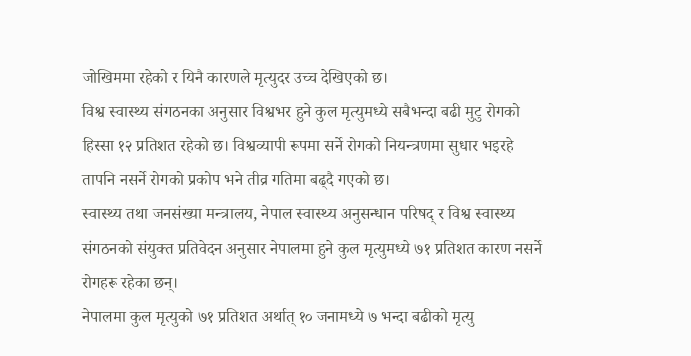जोखिममा रहेको र यिनै कारणले मृत्युदर उच्च देखिएको छ।
विश्व स्वास्थ्य संगठनका अनुसार विश्वभर हुने कुल मृत्युमध्ये सबैभन्दा बढी मुटु रोगको हिस्सा १२ प्रतिशत रहेको छ। विश्वव्यापी रूपमा सर्ने रोगको नियन्त्रणमा सुधार भइरहे तापनि नसर्ने रोगको प्रकोप भने तीव्र गतिमा बढ्दै गएको छ।
स्वास्थ्य तथा जनसंख्या मन्त्रालय, नेपाल स्वास्थ्य अनुसन्धान परिषद् र विश्व स्वास्थ्य संगठनको संयुक्त प्रतिवेदन अनुसार नेपालमा हुने कुल मृत्युमध्ये ७१ प्रतिशत कारण नसर्ने रोगहरू रहेका छन्।
नेपालमा कुल मृत्युको ७१ प्रतिशत अर्थात् १० जनामध्ये ७ भन्दा बढीको मृत्यु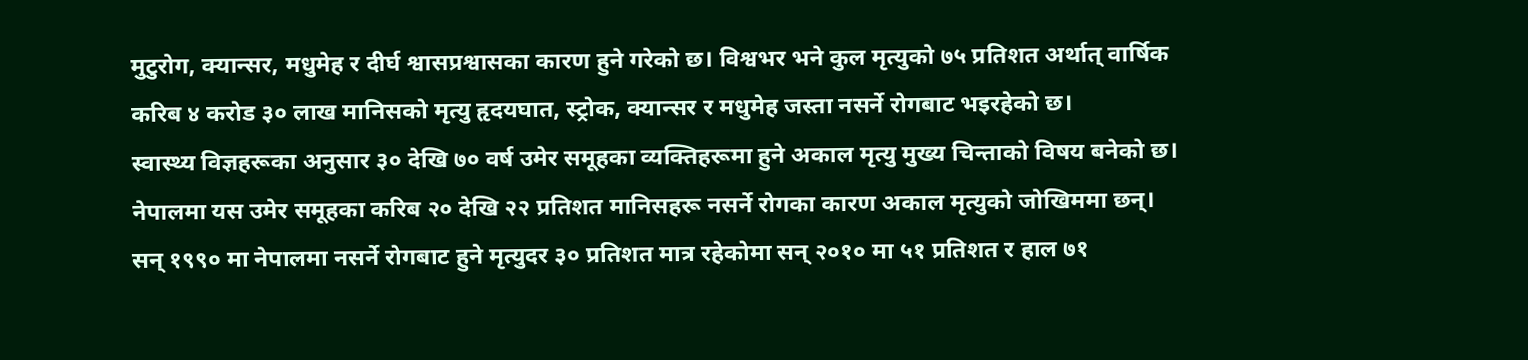मुटुरोग, क्यान्सर, मधुमेह र दीर्घ श्वासप्रश्वासका कारण हुने गरेको छ। विश्वभर भने कुल मृत्युको ७५ प्रतिशत अर्थात् वार्षिक करिब ४ करोड ३० लाख मानिसको मृत्यु हृदयघात, स्ट्रोक, क्यान्सर र मधुमेह जस्ता नसर्ने रोगबाट भइरहेको छ।
स्वास्थ्य विज्ञहरूका अनुसार ३० देखि ७० वर्ष उमेर समूहका व्यक्तिहरूमा हुने अकाल मृत्यु मुख्य चिन्ताको विषय बनेको छ। नेपालमा यस उमेर समूहका करिब २० देखि २२ प्रतिशत मानिसहरू नसर्ने रोगका कारण अकाल मृत्युको जोखिममा छन्।
सन् १९९० मा नेपालमा नसर्ने रोगबाट हुने मृत्युदर ३० प्रतिशत मात्र रहेकोमा सन् २०१० मा ५१ प्रतिशत र हाल ७१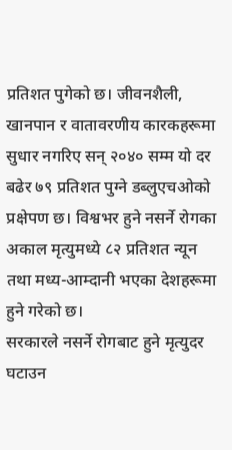प्रतिशत पुगेको छ। जीवनशैली, खानपान र वातावरणीय कारकहरूमा सुधार नगरिए सन् २०४० सम्म यो दर बढेर ७९ प्रतिशत पुग्ने डब्लुएचओको प्रक्षेपण छ। विश्वभर हुने नसर्ने रोगका अकाल मृत्युमध्ये ८२ प्रतिशत न्यून तथा मध्य-आम्दानी भएका देशहरूमा हुने गरेको छ।
सरकारले नसर्ने रोगबाट हुने मृत्युदर घटाउन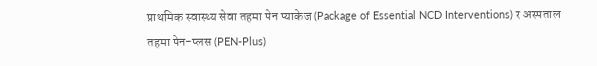प्राथमिक स्वास्थ्य सेवा तहमा पेन प्याकेज (Package of Essential NCD Interventions) र अस्पताल तहमा पेन-प्लस (PEN-Plus)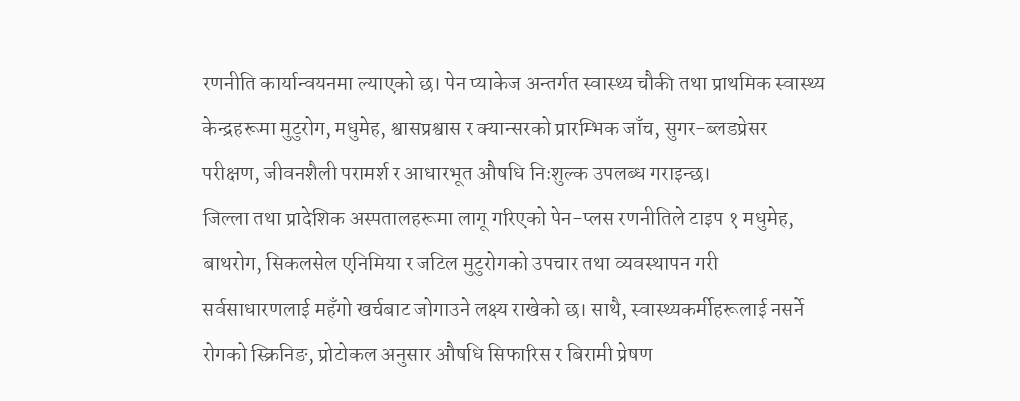रणनीति कार्यान्वयनमा ल्याएको छ। पेन प्याकेज अन्तर्गत स्वास्थ्य चौकी तथा प्राथमिक स्वास्थ्य केन्द्रहरूमा मुटुरोग, मधुमेह, श्वासप्रश्वास र क्यान्सरको प्रारम्भिक जाँच, सुगर-ब्लडप्रेसर परीक्षण, जीवनशैली परामर्श र आधारभूत औषधि निःशुल्क उपलब्ध गराइन्छ।
जिल्ला तथा प्रादेशिक अस्पतालहरूमा लागू गरिएको पेन-प्लस रणनीतिले टाइप १ मधुमेह, बाथरोग, सिकलसेल एनिमिया र जटिल मुटुरोगको उपचार तथा व्यवस्थापन गरी सर्वसाधारणलाई महँगो खर्चबाट जोगाउने लक्ष्य राखेको छ। साथै, स्वास्थ्यकर्मीहरूलाई नसर्ने रोगको स्क्रिनिङ, प्रोटोकल अनुसार औषधि सिफारिस र बिरामी प्रेषण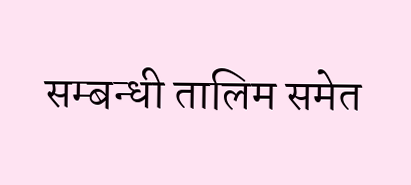सम्बन्धी तालिम समेत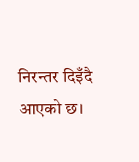निरन्तर दिइँदै आएको छ।